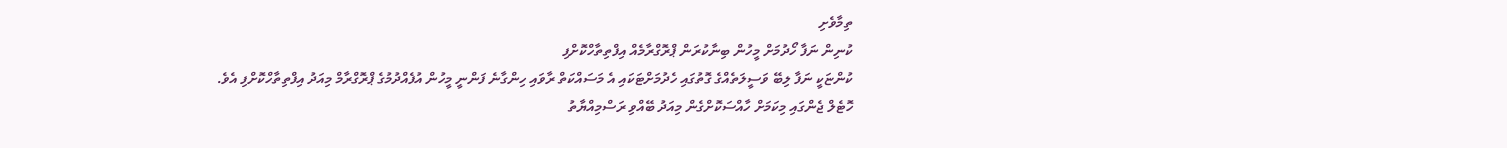ތިމާވެށި
ކުނިން ނަފާ ހޯދުމަށް މީހުން ބިނާކުރަން ޕްރޮގްރާމެއް އިފްތިތާހްކޮށްފި
ކުންޏަކީ ނަފާ ލިބޭ ވަސީލަތެއްގެ ގޮތުގައި ހެދުމަށްޓަކައި އެ މަސައްކަތް ރާވައި ހިންގާނެ ފަންނީ މީހުން އުފެއްދުމުގެ ޕްރޮގްރާމް މިއަދު އިފްތިތާހްކޮށްފި އެވެ.
ހޮޓެލް ޖެންގައި މިކަމަށް ހާއްސަކޮށްގެން މިއަދު ބޭއްވި ރަސްމިއްޔާތު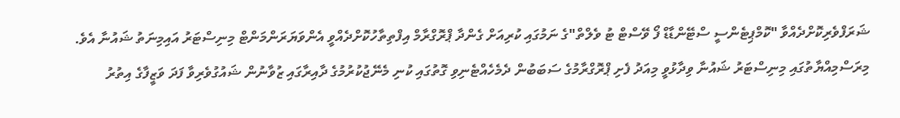ޝަރަފްވެރިކޮށްދެއްވާ "ކޮމްޕިޓެންސީ ސްޓޭންޑާޑް ފޯ ވޭސްޓް ޓު ވެލްތް"ގެ ނަމުގައި ކުރިއަށް ގެންދާ ޕްރޮގްރާމް އިފްތިތާހުކޮށްދެއްވީ އެންވަޔަރަންމަންޓް މިނިސްޓަރު އައިމިނަތު ޝައުނާ އެވެ.
މިރަސްމިއްޔާތުގައި މިނިސްޓަރު ޝައުނާ ވިދާޅުވީ މިއަދު ފެށި ޕްރޮގްރާމުގެ ސަބަބުން ދެމެހެއްޓެނިވި ގޮތުގައި ކުނި މެނޭޖުކުރުމުގެ ދާއިރާގައި ޒުވާނުން ޝައުގުވެރިވާ ފަދަ ވަޒީފާގެ އިތުރު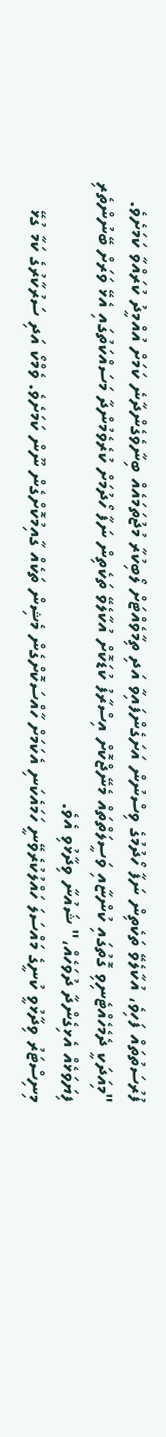ފުރުސަތުތައް ފަހިވެ، އުކާލެވޭ ތަކެތިން ނަފާ ހޯދުމުގެ ވިސްނުން އަށަގެންފައިވާ އަދި ތިމާވެއްޓަށް ލޯބިކުރާ މުޖުތަމައެއް ބިނާވެގެންދާނެ ކަމަށް އުއްމީދު ކުރައްވާ ކަމަށެވެ.
"މިއަދަކީ ދެމެހެއްޓެނިވި ގޮތުގައި ކުންޏާއި ވަސީލަތްތައް މެނޭޖްކޮށް އިސްރާފު ކުޑަކޮށް އުކާލެވޭ ތަކެތިން ނަފާ ހޯދުމަށް ކުރެވެމުންދާ މަސައްކަތުގައި އެޅޭ ވަރަށް ބޭނުންތެރި ފިޔަވަޅެއް އެޅިގެންދާ ދުވަހެއް،" ޝައުނާ ވިދާޅުވި އެވެ.
މިނިސްޓަރު ވިދާޅުވީ ކުނީގެ މައްސަލަ ހައްލުކުރެވޭނީ ހަމައެކަނި އެކަމަށް ހާއްސަކޮށްގެން މެޝިން ތަކެއް ގާއިމުކޮށްގެން ނޫން ކަމަށެވެ. ވެމްކޯ އަދި ސަރުކާރުގެ ކަމާ ގުޅޭ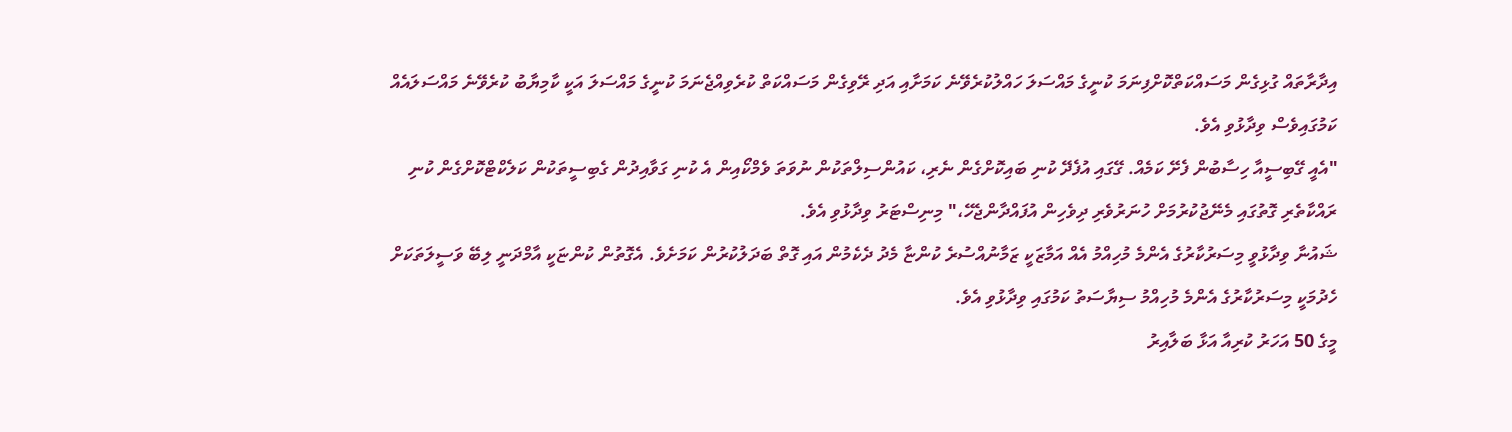އިދާރާތައް ގުޅިގެން މަސައްކަތްކޮށްފިނަމަ ކުނީގެ މައްސަލަ ހައްލުކުރެވޭނެ ކަމަށާއި އަދި ރޭވިގެން މަސައްކަތް ކުރެވިއްޖެނަމަ ކުނީގެ މައްސަލަ އަކީ ކާމިޔާބު ކުރެވޭނެ މައްސަލައެއް ކަމުގައިވެސް ވިދާޅުވި އެވެ.
"އެއީ ގޭބިސީއާ ހިސާބުން ފެށޭ ކަމެއް. ގޭގައި އުފެދޭ ކުނި ބައިކޮށްގެން ނެރި، ކައުންސިލްތަކުން ނުވަތަ ވެމްކޯއިން އެ ކުނި ގަވާއިދުން ގެބިސީތަކުން ކަލެކްޓްކޮށްގެން ކުނި ރައްކާތެރި ގޮތުގައި މެނޭޖުކުރުމަށް ހުނަރުވެރި ދިވެހިން އުފައްދާންޖެހޭ،" މިނިސްޓަރު ވިދާޅުވި އެވެ.
ޝައުނާ ވިދާޅުވީ މިސަރުކާރުގެ އެންމެ މުހިއްމު އެއް އަމާޒަކީ ޒަމާނުއްސުރެ ކުންޏާ މެދު ދެކެމުން އައި ގޮތް ބަދަލުކުރުން ކަމަށެވެ. އެގޮތުން ކުންޏަކީ އާމްދަނީ ލިބޭ ވަސީލަތަކަށް ހެދުމަކީ މިސަރުކާރުގެ އެންމެ މުހިއްމު ސިޔާސަތު ކަމުގައި ވިދާޅުވި އެވެ.
މީގެ 50 އަހަރު ކުރިއާ އަޅާ ބަލާއިރު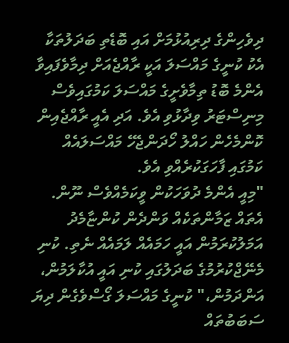ދިވެހިންގެ ދިރިއުޅުމަށް އައި ބޮޑެތި ބަދަލުތަކާ އެކު ކުނީގެ މައްސަލަ އަކީ ރާއްޖެއަށް ދިމާވެފައިވާ އެންމެ ބޮޑު ތިމާވެށީގެ މައްސަލަ ކަމުގައިވެސް މިނިސްޓަރު ވިދާޅުވި އެވެ. އަދި އެއީ ރާއްޖެއިން ކޮންމެހެން ހައްލު ހޯދަންޖެހޭ މައްސަލައެއް ކަމުގައި ފާހަގަކުރެއްވި އެވެ.
"މިއީ އެންމެ ދުވަހަކުން ވީކަމެއްވެސް ނޫން. އެތައް ޒަމާންތަކެއް ވަންދެން ކުންޏާމެދު އަމަލުކުރަމުން އައީ ހަމައެއް ލަމައެއް ނެތި. ކުނި މެނޭޖްކުރުމުގެ ބަދަލުގައި ކުނި އައީ އުކާލަމުން، އަންދަމުން،" ކުނީގެ މައްސަލަ ގޯސްވެގެން ދިޔަ ސަބަބުތައް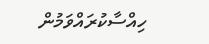ހިއްސާކުރައްވަމުން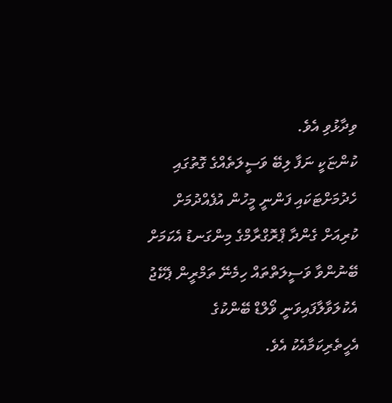ވިދާޅުވި އެވެ.
ކުންޏަކީ ނަފާ ލިބޭ ވަސީލަތެއްގެ ގޮތުގައި ހެދުމަށްޓަކައި ފަންނީ މީހުން އުފެއްދުމަށް ކުރިއަށް ގެންދާ ޕްރޮގްރާމްގެ މިންގަނޑު އެކަމަށް ބޭނުންވާ ވަސީލަތްތައް ހިމެނޭ ތަމްރީން ޕެކޭޖު އެކުލަވާލާފައިވަނީ ވޯލްޑް ބޭންކުގެ އެހީތެރިކަމާއެކު އެވެ.